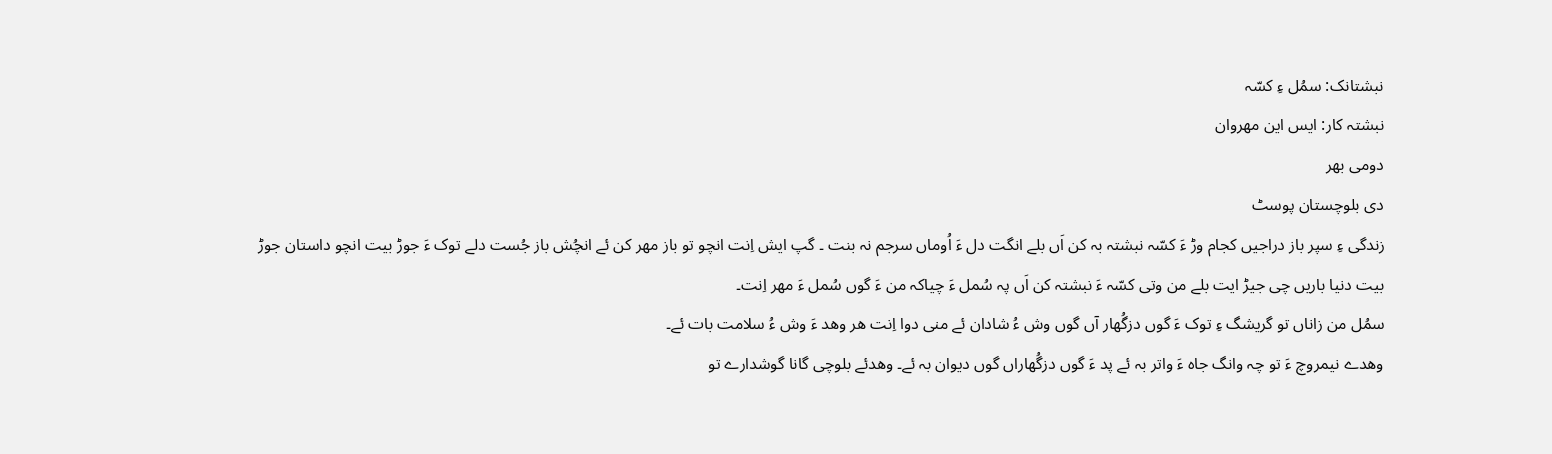نبشتانک: سمُل ءِ کسّہ
نبشتہ کار: ایس این مھروان
دومی بھر
دی بلوچستان پوسٹ
زندگی ءِ سپر باز دراجیں کجام وڑ ءَ کسّہ نبشتہ بہ کن اَں بلے انگت دل ءَ اُوماں سرجم نہ بنت ۔ گپ ایش اِنت انچو تو باز مھر کن ئے انچُش باز جُست دلے توک ءَ جوڑ بیت انچو داستان جوڑ بیت دنیا باریں چی جیڑ ایت بلے من وتی کسّہ ءَ نبشتہ کن اَں پہ سُمل ءَ چیاکہ من ءَ گوں سُمل ءَ مھر اِنت۔
سمُل من زاناں تو گریشگ ءِ توک ءَ گوں دزگُھار آں گوں وش ءُ شادان ئے منی دوا اِنت ھر وھد ءَ وش ءُ سلامت بات ئے۔
وھدے نیمروچ ءَ تو چہ وانگ جاہ ءَ واتر بہ ئے پد ءَ گوں دزگُھاراں گوں دیوان بہ ئے۔ وھدئے بلوچی گانا گوشدارے تو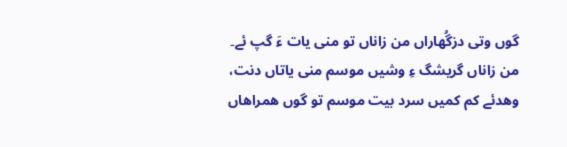گوں وتی دزگُھاراں من زاناں تو منی یات ءَ گپ ئے۔
من زاناں گریشگ ءِ وشیں موسم منی یاتاں دنت، وھدئے کم کمیں سرد بیت موسم تو گوں ھمراھاں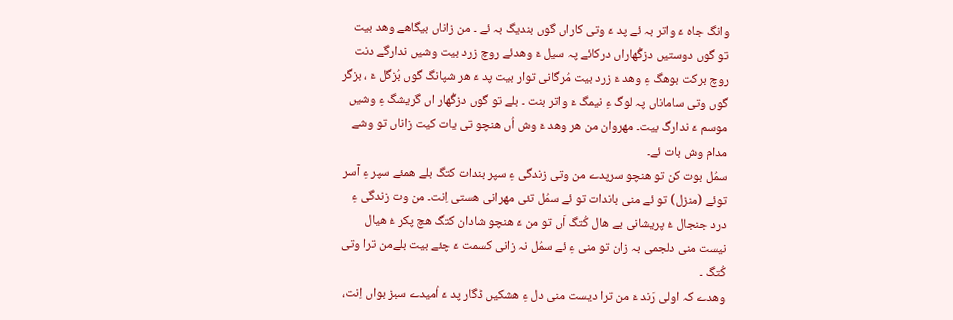وانگ جاہ ءَ واتر بہ ئے پد ءَ وتی کاراں گوں بندیگ بہ ئے ۔ من زاناں بیگاھے وھد بیت تو گوں دوستیں دزگُھاراں درکائے پہ سیل ءَ وھدئے روچ زرد بیت وشیں ندارگے دنت روچ برکت بوھگ ءِ وھد ءَ زرد بیت مُرگانی توار بیت پد ءَ ھر شپانگ گوں بُزگل ءَ ، بزگر گوں وتی ساماناں پہ لوگ ءِ نیمگ ءَ واتر بنت ۔ بلے تو گوں دزگُھار اں گریشگ ءِ وشیں موسم ءَ ندارگ بیت۔ مھروان من ھر وھد ءَ وش اُں ھنچو تی یات کیت زاناں تو وشے مدام وش بات ئے۔
سمُل بوت کن تو ھنچو سرپدے من وتی زندگی ءِ سپر بندات کتگ بلے ھمئے سپر ءِ آسر توئے (منزل) تو ئے منی باندات تو ئے سمُل تئی مھرانی ھستی اِنت۔ من وت زندگی ءِ درد جنجال ءُ پریشانی بے ھال کُتگ اَں تو من ءَ ھنچو شادان کتگ ھچ پکر ءُ ھیال نیست منی دلجمی بہ زان تو منی ءِ ئے سمُل نہ زانی کسمت ءَ چئے بیت بلےمن ترا وتی کُتگ ۔
وھدے کہ اولی رَند ءَ من ترا دیست منی دل ءِ ھشکیں ڈگار پد ءَ اُمیدے سبز بواں اِنت،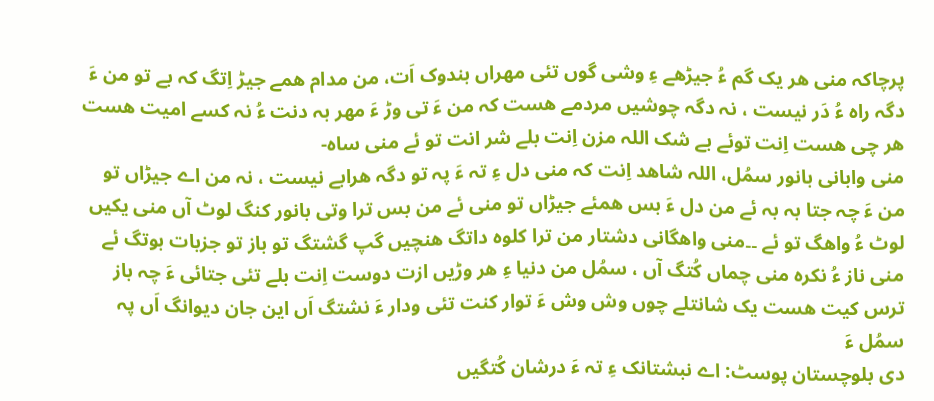پرچاکہ منی ھر یک گم ءُ جیڑھے ءِ وشی گوں تئی مھراں بندوک اَت، من مدام ھمے جیڑ اِتگ کہ بے تو من ءَ دگہ راہ ءُ دَر نیست ، نہ دگہ چوشیں مردمے ھست کہ من ءَ تی وڑ ءَ مھر بہ دنت ءُ نہ کسے امیت ھست ھر چی ھست اِنت توئے بے شک اللہ مزن اِنت بلے شر انت تو ئے منی ساہ-
منی وابانی بانور سمُل، اللہ شاھد اِنت کہ منی دل ءِ تہ ءَ پہ تو دگہ ھرابے نیست ، نہ من اے جیڑاں تو من ءَ چہ جتا بہ بہ ئے من دل ءَ بس ھمئے جیڑاں تو منی ئے من بس ترا وتی بانور کنگ لوٹ آں منی یکیں لوٹ ءُ واھگ تو ئے ۔۔منی واھگانی دشتار من ترا کلوہ داتگ ھنچیں گپ گشتگ تو باز تو جزبات بوتگ ئے منی ناز ءُ نکرہ منی چماں کُتگ آں ، سمُل من دنیا ءِ ھر وڑیں ازت دوست اِنت بلے تئی جتائی ءَ چہ باز ترس کیت ھست یک شانتلے چوں وش وش ءَ توار کنت تئی ودار ءَ نشتگ اَں این جان دیوانگ اَں پہ سمُل ءَ
دی بلوچستان پوسٹ: اے نبشتانک ءِ تہ ءَ درشان کُتگیں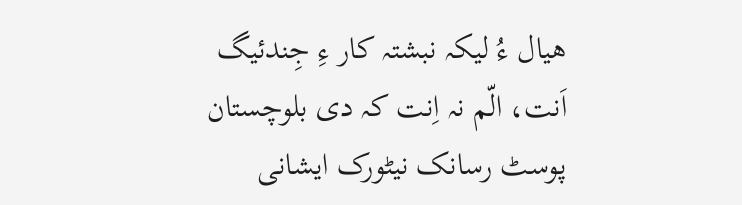ھیال ءُ لیکہ نبشتہ کار ءِ جِندئیگ اَنت، الّم نہ اِنت کہ دی بلوچستان پوسٹ رسانک نیٹورک ایشانی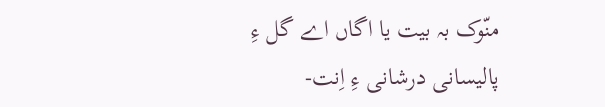منّوک بہ بیت یا اگاں اے گل ءِ پالیسانی درشانی ءِ اِنت-